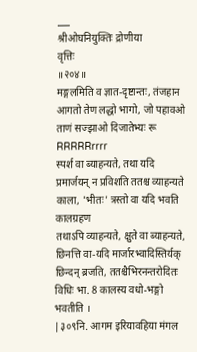___
श्रीओघनियुक्तिः द्रोणीया
वृत्तिः
॥२०४॥
मङ्गलमिति व ज्ञात-दृष्टान्तः, तंजहान आगतो तेण लद्धो भागो, जो पहावओ ताणं सज्झाओ दिजातेभ्यः रू
RRRRRrrrr
स्पर्श वा ब्याहन्यते, तथा यदि प्रमार्जयन् न प्रविशति ततश्च व्याहन्यते काला, 'भीतः' त्रस्तो वा यदि भवति कालग्रहण
तथाऽपि व्याहन्यते, क्षुते वा ब्याहन्यते, छिनत्ति वा-यदि मार्जारभ्वादिस्तिर्यक् छिन्दन् ब्रजति, ततश्चैभिरनन्तरोदितः विधिः भा. 8 कालस्य वधो-भङ्गो भवतीति ।
|३०९नि. आगम इरियावहिया मंगल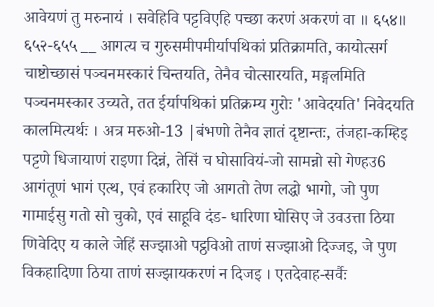आवेयणं तु मरुनायं । सवेहिवि पट्टविएहि पच्छा करणं अकरणं वा ॥ ६५४॥
६५२-६५५ __ आगत्य च गुरुसमीपमीर्यापथिकां प्रतिक्रामति, कायोत्सर्ग चाष्टोच्छासं पञ्चनमस्कारं चिन्तयति, तेनैव चोत्सारयति, मङ्गलमिति पञ्चनमस्कार उच्यते, तत ईर्यापथिकां प्रतिक्रम्य गुरोः 'आवेदयति' निवेदयति कालमित्यर्थः । अत्र मरुओ-13 |बंभणो तेनैव ज्ञातं दृष्टान्तः, तंजहा-कम्हिइ पट्टणे धिजायाणं राइणा दिन्नं, तेसिं च घोसावियं-जो सामन्नो सो गेण्हउ6 आगंतूणं भागं एत्थ, एवं हकारिए जो आगतो तेण लद्धो भागो, जो पुण गामाईसु गतो सो चुको, एवं साहूवि दंड- धारिणा घोसिए जे उवउत्ता ठिया णिवेदिए य काले जेहिं सज्झाओ पट्ठविओ ताणं सज्झाओ दिज्जइ, जे पुण विकहादिणा ठिया ताणं सज्झायकरणं न दिजइ । एतदेवाह-सर्वैः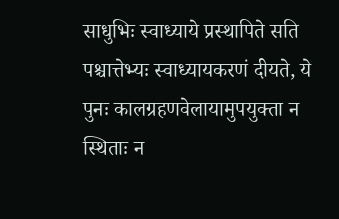साधुभिः स्वाध्याये प्रस्थापिते सति पश्चात्तेभ्यः स्वाध्यायकरणं दीयते, ये पुनः कालग्रहणवेलायामुपयुक्ता न स्थिताः न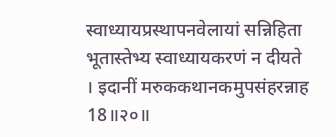स्वाध्यायप्रस्थापनवेलायां सन्निहिता भूतास्तेभ्य स्वाध्यायकरणं न दीयते । इदानीं मरुककथानकमुपसंहरन्नाह
18॥२०॥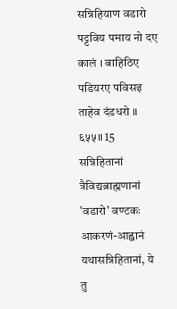सन्निहियाण वडारो पट्टविय पमाय नो दए कालं । बाहिठिए पडियरए पविसइ ताहेव दंडधरो ॥ ६५५॥ 15 सन्निहितानां त्रैविद्यब्राह्मणानां 'वडारो' वण्टकः आकरणं-आह्वानं यथासन्निहितानां, ये तु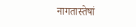नागतास्तेषां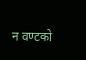न वण्टको